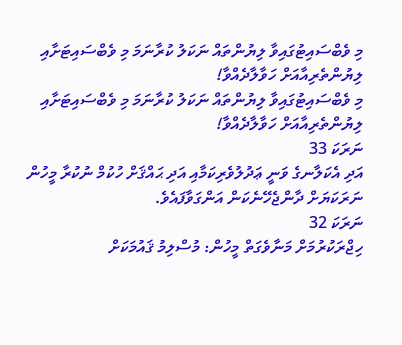މި ވެބްސައިޓުގައިވާ ލިޔުންތައް ނަކަލު ކުރާނަމަ މި ވެބްސައިޓަށާއި ލިޔުންތެރިއާއަށް ހަވާލާދެއްވާ!
މި ވެބްސައިޓުގައިވާ ލިޔުންތައް ނަކަލު ކުރާނަމަ މި ވެބްސައިޓަށާއި ލިޔުންތެރިއާއަށް ހަވާލާދެއްވާ!
ނަރަކަ 33
އަދި އެކަލާނގެ ވަނީ ޢަދުލުވެރިކަމާއި އަދި ޙައްޤަށް ހުކުމް ނުކުރާ މީހުން ނަރަކަޔަށް ދާންޖެހޭނެކަން އަންގަވާފައެވެ.
ނަރަކަ 32
ހިޖްރަކުރުމަށް މަނާވެގަތް މީހުން: މުސްލިމު ޤައުމަކަށް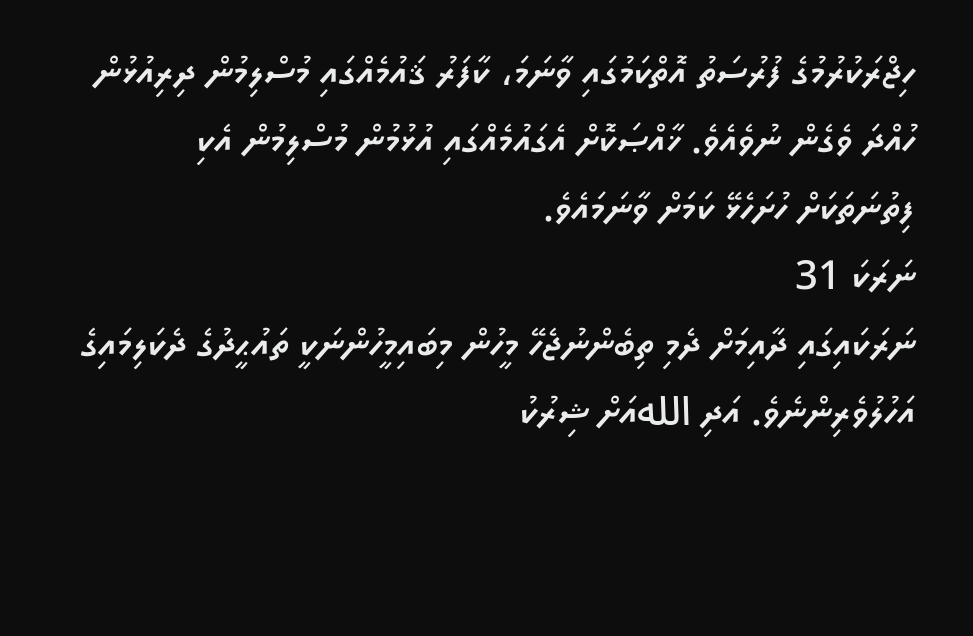ހިޖްރަކުރުމުގެ ފުރުސަތު އޮތްކަމުގައި ވާނަމަ، ކާފަރު ޤައުމެއްގައި މުސްލިމުން ދިރިއުޅުން ހުއްދަ ވެގެން ނުވެއެވެ. ޚާއްޞަކޮށް އެގައުމެއްގައި އުޅުމުން މުސްލިމުން އެކި ފިތުނަތަކަށް ހުށަހެޅޭ ކަމަށް ވާނަމައެވެ.
ނަރަކަ 31
ނަރަކައިގައި ދާއިމަށް ދެމި ތިބެންނުޖެހޭ މީހުން މިބައިމީހުންނަކީ ތައުޙީދުގެ ދެކަލިމައިގެ އަހުލުވެރިންނެވެ. އަދި اللهއަށް ޝިރުކު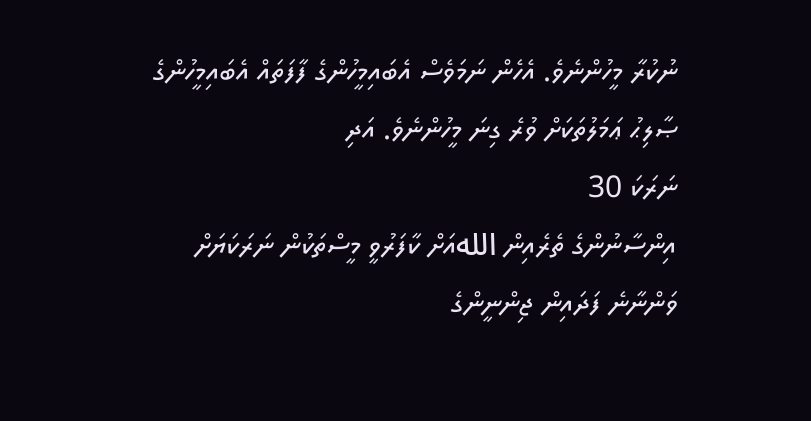ނުކުރާ މީހުންނެވެ. އެހެން ނަމަވެސް އެބައިމީހުންގެ ފާފަތައް އެބައިމީހުންގެ ޞާލިޙު ޢަމަލުތަކަށް ވުރެ ގިނަ މީހުންނެވެ. އަދި
ނަރަކަ 30
އިންސާނުންގެ ތެރެއިން اللهއަށް ކާފަރުވީ މީސްތަކުން ނަރަކަޔަށް ވަންނާނެ ފަދައިން ޖިންނީންގެ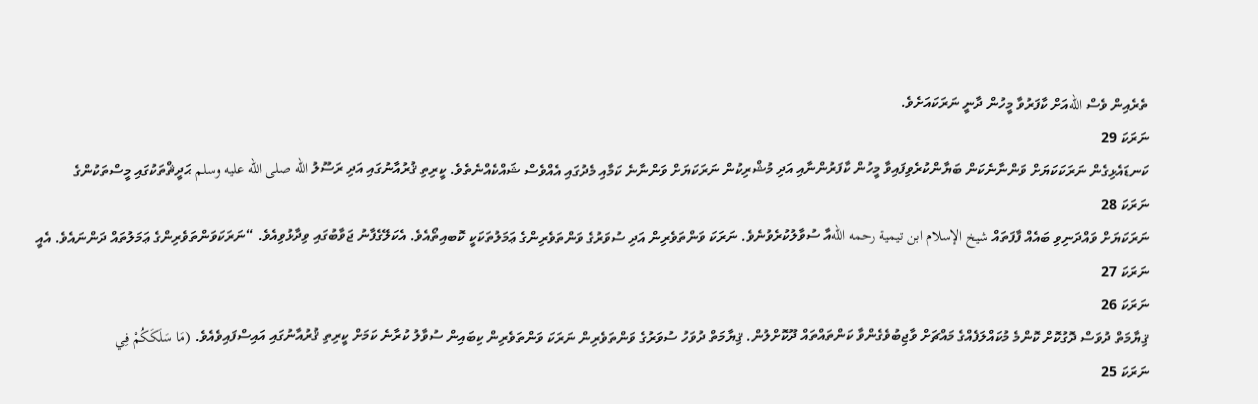ތެރެއިން ވެސް اللهއަށް ކާފަރުވާ މީހުން ދާނީ ނަރަކައަށެވެ.
ނަރަކަ 29
ކަނޑައެޅިގެން ނަރަކަކަޔަށް ވަންނާނެކަން ބަޔާންކުރެވިފައިވާ މީހުން ކާފަރުންނާއި އަދި މުޝްރިކުން ނަރަކަޔަށް ވަންނާނެ ކަމާއި މެދުގައި އެއްވެސް ޝައްކެއްނެތެވެ. ކީރިތި ޤުރުއާނުގައި އަދި ރަސޫލު الله صلى الله عليه وسلم ޙަދީޘްތަކުގައި މީސްތަކުންގެ
ނަރަކަ 28
ނަރަކަޔަށް ވައްދަނިވި ބައެއް ފާފަތައް شيخ الإسلام ابن تيمية رحمه اللهއާ ސުވާލުކުރެވުނެވެ. ނަރަކަ ވަންތަވެރިން އަދި ސުވަރުގެ ވަންތަވެރިންގެ ޢަމަލުތަކަކީ ކޮބއިތޯއެވެ. އެކަލޭގެފާނު ޖަވާބުގައި ވިދާޅުވިއެވެ. “ނަރަކަވަންތަވެރިންގެ ޢަމަލުތައް ދަންނައެވެ. އެއީ
ނަރަކަ 27
ނަރަކަ 26
ޤިޔާމަތް ދުވަސް ދޮގުކޮށް ކޮންމެ މުކައްލަފެއްގެ މައްޗަށް ވާޖިބުވެގެންވާ ކަންތައްތައް ދޫކޮށްލުން. ޤިޔާމަތް ދުވަހު ސުވަރުގެ ވަންތަވެރިން ނަރަކަ ވަންތަވެރިން ކިބައިން ސުވާލު ކުރާނެ ކަމަށް ކީރިތި ޤުރުއާނުގައި އައިސްފައިވެއެވެ. (مَا سَلَكَكُمْ فِي
ނަރަކަ 25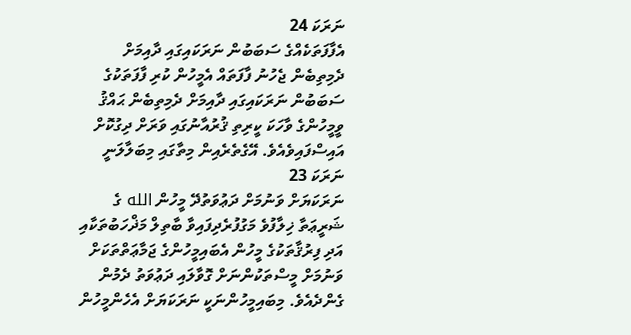ނަރަކަ 24
އެފާފަތަކެއްގެ ސަބަބުން ނަރަކައިގައި ދާއިމަށް ދެމިތިބެން ޖެހުނު ފާފަތައް އެމީހުން ކުރި ފާފަތަކުގެ ސަބަބުން ނަރަކައިގައި ދާއިމަށް ދެމިތިބެން ޙައްޤު ވީމީހުންގެ ވާހަކަ ކީރިތި ޤުރުއާނުގައި ވަރަށް ދިގުކޮށް އައިސްފައިވެއެވެ. އޭގެތެރެއިން މިތާގައި މިބަލާލަނީ
ނަރަކަ 23
ނަރަކަޔަށް ވަނުމަށް ދަޢުވަތުދޭ މީހުން الله ގެ ޝަރީޢަތާ ޚިލާފުވެ މަގުފުރެދިފައިވާ ބާތިލް މަޛްހަބުތަކާއި އަދި ފިރުޤާތަކުގެ މީހުން އެބައިމީހުންގެ ޖަމާޢަތްތަކަށް ވަނުމަށް މީސްތަކުންނަށް ގޮވާލައި ދަޢުވަތު ދެމުން ގެންދެއެވެ. މިބައިމީހުންނަކީ ނަރަކަޔަށް އެހެންމީހުން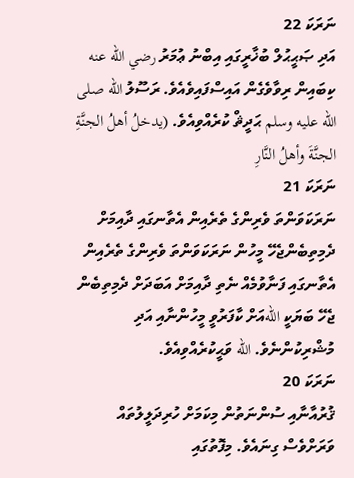ނަރަކަ 22
އަދި ޞަޙީޙުލް ބުޚާރީގައި އިބްނު ޢުމަރު رضي الله عنه ކިބައިން ރިވާވެގެން އައިސްފައިވެއެވެ. ރަސޫލު الله صلى الله عليه وسلم ޙަދީޘް ކުރެއްވިއެވެ. (يدخلُ أهلُ الجنَّةِ الجنَّةَ وأهلُ النَّارِ
ނަރަކަ 21
ނަރަކަވަންތަ ވެރިންގެ ތެރެއިން އެތާނގައި ދާއިމަށް ދެމިތިބެންޖެހޭ މީހުން ނަރަކަވަންތަ ވެރިންގެ ތެރެއިން އެތާނގައި ފަނާވުމެއް ނެތި ދާއިމަށް އަބަދަށް ދެމިތިބެން ޖެހޭ ބަޔަކީ اللهއަށް ކާފަރުވީ މީހުންނާއި އަދި މުޝްރިކުންނެވެ. الله ވަޙީކުރެއްވިއެވެ.
ނަރަކަ 20
ޤުރުއާނާއި ސުންނަތުން މިކަމަށް ހުރިދަލީލުތައް ވަރަށްވެސް ގިނައެވެ. މިފޮތުގައި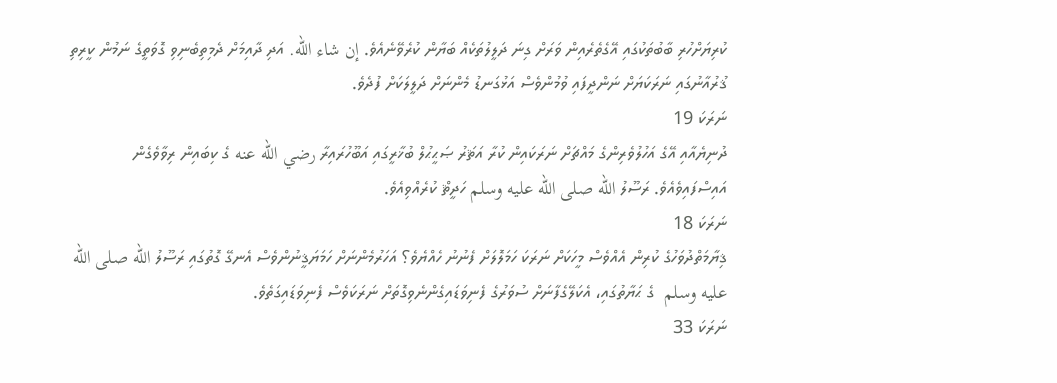ކުރިޔަށްހުރި ބާބުތަކުގައި އޭގެތެރެއިން ވަރަށް ގިނަ ދަލީލުތަކެއް ބަޔާން ކުރެވޭނެއެވެ. إن شاء الله. އަދި ދާއިމަށް ދެމިތިބެނިވި ގޮވަތީގެ ނަމުން ކީރިތި ޤުރުއާނުގައި ނަރަކަޔަށް ނަންދީފައި ވުމުންވެސް އަޅުގަނޑު މެންނަށް ދަލީލަކަށް ފުދެވެ.
ނަރަކަ 19
ދުނިޔެއާއި އޭގެ އަހުލުވެރިންގެ މައްޗަށް ނަރަކައިން ކުރާ އަޘަރު ޞަޙީޙުލް ބުޚާރީގައި އަބޫހުރައިރާ رضي الله عنه ގެ ކިބައިން ރިވާވެގެން އައިސްފައިވެއެވެ. ރަސޫލު الله صلى الله عليه وسلم ހަދީޘް ކުރެއްވިއެވެ.
ނަރަކަ 18
ޤިޔާމަތްދުވަހުގެ ކުރިން އެއްވެސް މީހަކަށް ނަރަކަ ހަމަލޮލަށް ފެނުނު ހެއްޔެވެ؟ އަހަރުމެންނަށް ހަމަޔަޤީނުންވެސް އެނގޭ ގޮތުގައި ރަސޫލު الله صلى الله عليه وسلم  ގެ ޙަޔާތުގައި، އެކަލޭގެފާނަށް ސުވަރުގެ ފެނިވަޑައިގެންނެވިގޮތަށް ނަރަކަވެސް ފެނިވަޑައިގަތެވެ.
ނަރަކަ 33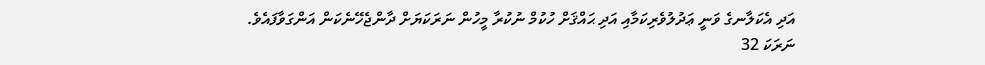އަދި އެކަލާނގެ ވަނީ ޢަދުލުވެރިކަމާއި އަދި ޙައްޤަށް ހުކުމް ނުކުރާ މީހުން ނަރަކަޔަށް ދާންޖެހޭނެކަން އަންގަވާފައެވެ.
ނަރަކަ 32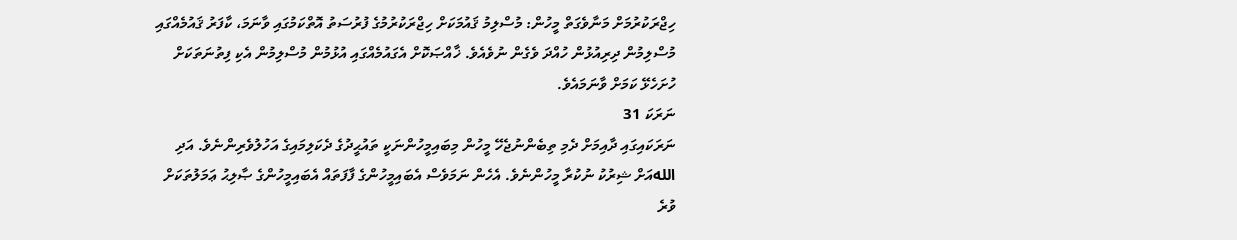ހިޖްރަކުރުމަށް މަނާވެގަތް މީހުން: މުސްލިމު ޤައުމަކަށް ހިޖްރަކުރުމުގެ ފުރުސަތު އޮތްކަމުގައި ވާނަމަ، ކާފަރު ޤައުމެއްގައި މުސްލިމުން ދިރިއުޅުން ހުއްދަ ވެގެން ނުވެއެވެ. ޚާއްޞަކޮށް އެގައުމެއްގައި އުޅުމުން މުސްލިމުން އެކި ފިތުނަތަކަށް ހުށަހެޅޭ ކަމަށް ވާނަމައެވެ.
ނަރަކަ 31
ނަރަކައިގައި ދާއިމަށް ދެމި ތިބެންނުޖެހޭ މީހުން މިބައިމީހުންނަކީ ތައުޙީދުގެ ދެކަލިމައިގެ އަހުލުވެރިންނެވެ. އަދި اللهއަށް ޝިރުކު ނުކުރާ މީހުންނެވެ. އެހެން ނަމަވެސް އެބައިމީހުންގެ ފާފަތައް އެބައިމީހުންގެ ޞާލިޙު ޢަމަލުތަކަށް ވުރެ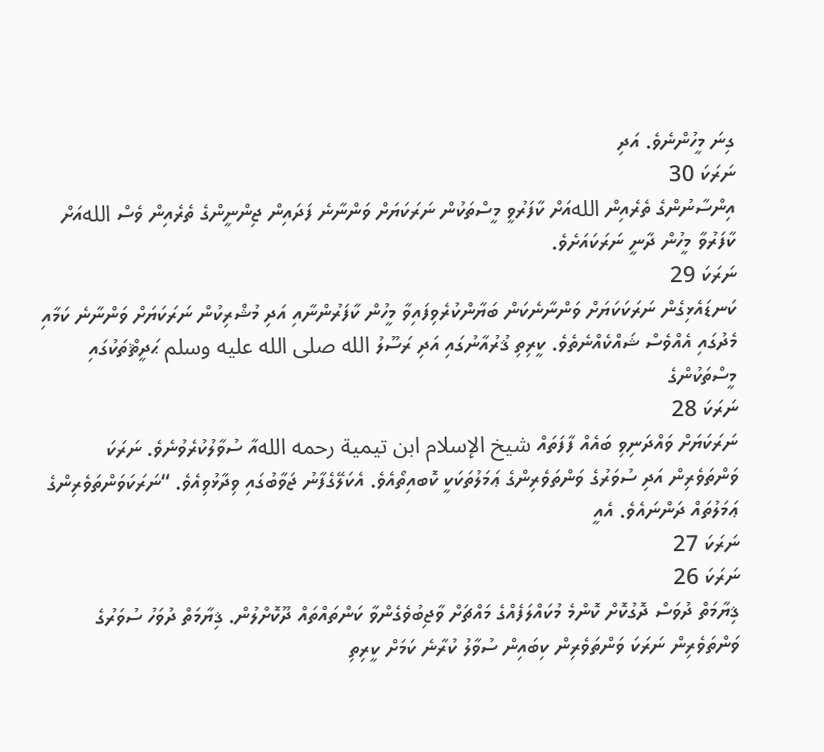ގިނަ މީހުންނެވެ. އަދި
ނަރަކަ 30
އިންސާނުންގެ ތެރެއިން اللهއަށް ކާފަރުވީ މީސްތަކުން ނަރަކަޔަށް ވަންނާނެ ފަދައިން ޖިންނީންގެ ތެރެއިން ވެސް اللهއަށް ކާފަރުވާ މީހުން ދާނީ ނަރަކައަށެވެ.
ނަރަކަ 29
ކަނޑައެޅިގެން ނަރަކަކަޔަށް ވަންނާނެކަން ބަޔާންކުރެވިފައިވާ މީހުން ކާފަރުންނާއި އަދި މުޝްރިކުން ނަރަކަޔަށް ވަންނާނެ ކަމާއި މެދުގައި އެއްވެސް ޝައްކެއްނެތެވެ. ކީރިތި ޤުރުއާނުގައި އަދި ރަސޫލު الله صلى الله عليه وسلم ޙަދީޘްތަކުގައި މީސްތަކުންގެ
ނަރަކަ 28
ނަރަކަޔަށް ވައްދަނިވި ބައެއް ފާފަތައް شيخ الإسلام ابن تيمية رحمه اللهއާ ސުވާލުކުރެވުނެވެ. ނަރަކަ ވަންތަވެރިން އަދި ސުވަރުގެ ވަންތަވެރިންގެ ޢަމަލުތަކަކީ ކޮބއިތޯއެވެ. އެކަލޭގެފާނު ޖަވާބުގައި ވިދާޅުވިއެވެ. “ނަރަކަވަންތަވެރިންގެ ޢަމަލުތައް ދަންނައެވެ. އެއީ
ނަރަކަ 27
ނަރަކަ 26
ޤިޔާމަތް ދުވަސް ދޮގުކޮށް ކޮންމެ މުކައްލަފެއްގެ މައްޗަށް ވާޖިބުވެގެންވާ ކަންތައްތައް ދޫކޮށްލުން. ޤިޔާމަތް ދުވަހު ސުވަރުގެ ވަންތަވެރިން ނަރަކަ ވަންތަވެރިން ކިބައިން ސުވާލު ކުރާނެ ކަމަށް ކީރިތި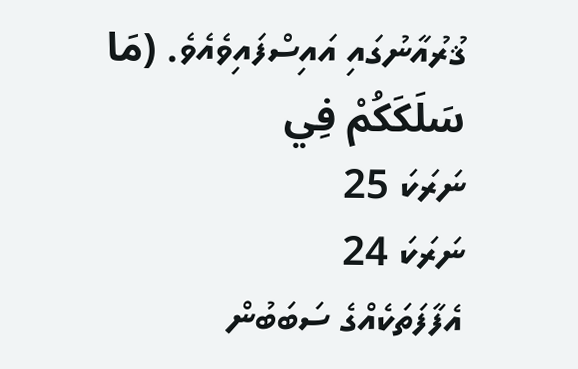ޤުރުއާނުގައި އައިސްފައިވެއެވެ. (مَا سَلَكَكُمْ فِي
ނަރަކަ 25
ނަރަކަ 24
އެފާފަތަކެއްގެ ސަބަބުން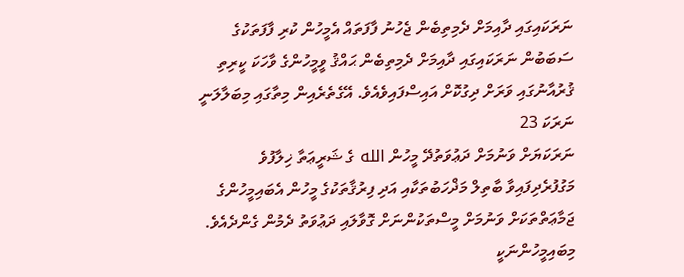ނަރަކައިގައި ދާއިމަށް ދެމިތިބެން ޖެހުނު ފާފަތައް އެމީހުން ކުރި ފާފަތަކުގެ ސަބަބުން ނަރަކައިގައި ދާއިމަށް ދެމިތިބެން ޙައްޤު ވީމީހުންގެ ވާހަކަ ކީރިތި ޤުރުއާނުގައި ވަރަށް ދިގުކޮށް އައިސްފައިވެއެވެ. އޭގެތެރެއިން މިތާގައި މިބަލާލަނީ
ނަރަކަ 23
ނަރަކަޔަށް ވަނުމަށް ދަޢުވަތުދޭ މީހުން الله ގެ ޝަރީޢަތާ ޚިލާފުވެ މަގުފުރެދިފައިވާ ބާތިލް މަޛްހަބުތަކާއި އަދި ފިރުޤާތަކުގެ މީހުން އެބައިމީހުންގެ ޖަމާޢަތްތަކަށް ވަނުމަށް މީސްތަކުންނަށް ގޮވާލައި ދަޢުވަތު ދެމުން ގެންދެއެވެ. މިބައިމީހުންނަކީ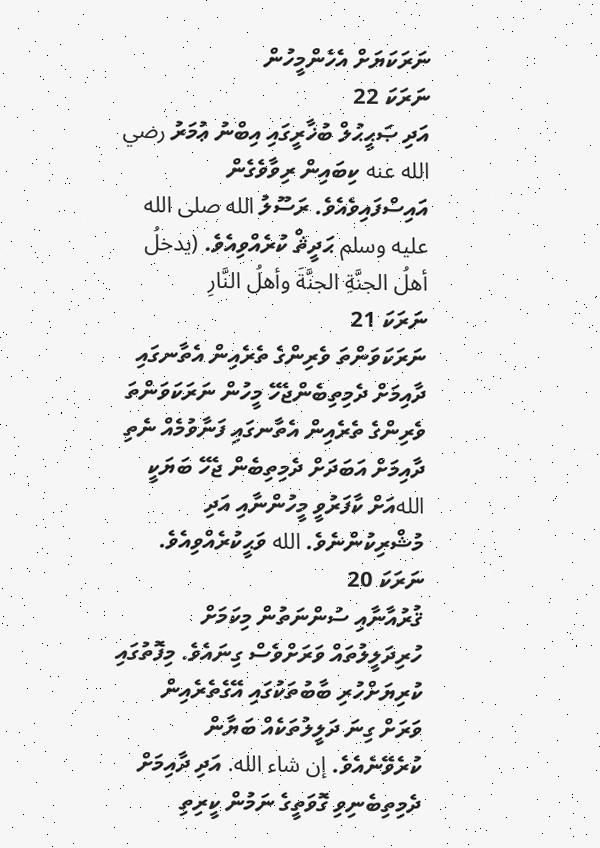ނަރަކަޔަށް އެހެންމީހުން
ނަރަކަ 22
އަދި ޞަޙީޙުލް ބުޚާރީގައި އިބްނު ޢުމަރު رضي الله عنه ކިބައިން ރިވާވެގެން އައިސްފައިވެއެވެ. ރަސޫލު الله صلى الله عليه وسلم ޙަދީޘް ކުރެއްވިއެވެ. (يدخلُ أهلُ الجنَّةِ الجنَّةَ وأهلُ النَّارِ
ނަރަކަ 21
ނަރަކަވަންތަ ވެރިންގެ ތެރެއިން އެތާނގައި ދާއިމަށް ދެމިތިބެންޖެހޭ މީހުން ނަރަކަވަންތަ ވެރިންގެ ތެރެއިން އެތާނގައި ފަނާވުމެއް ނެތި ދާއިމަށް އަބަދަށް ދެމިތިބެން ޖެހޭ ބަޔަކީ اللهއަށް ކާފަރުވީ މީހުންނާއި އަދި މުޝްރިކުންނެވެ. الله ވަޙީކުރެއްވިއެވެ.
ނަރަކަ 20
ޤުރުއާނާއި ސުންނަތުން މިކަމަށް ހުރިދަލީލުތައް ވަރަށްވެސް ގިނައެވެ. މިފޮތުގައި ކުރިޔަށްހުރި ބާބުތަކުގައި އޭގެތެރެއިން ވަރަށް ގިނަ ދަލީލުތަކެއް ބަޔާން ކުރެވޭނެއެވެ. إن شاء الله. އަދި ދާއިމަށް ދެމިތިބެނިވި ގޮވަތީގެ ނަމުން ކީރިތި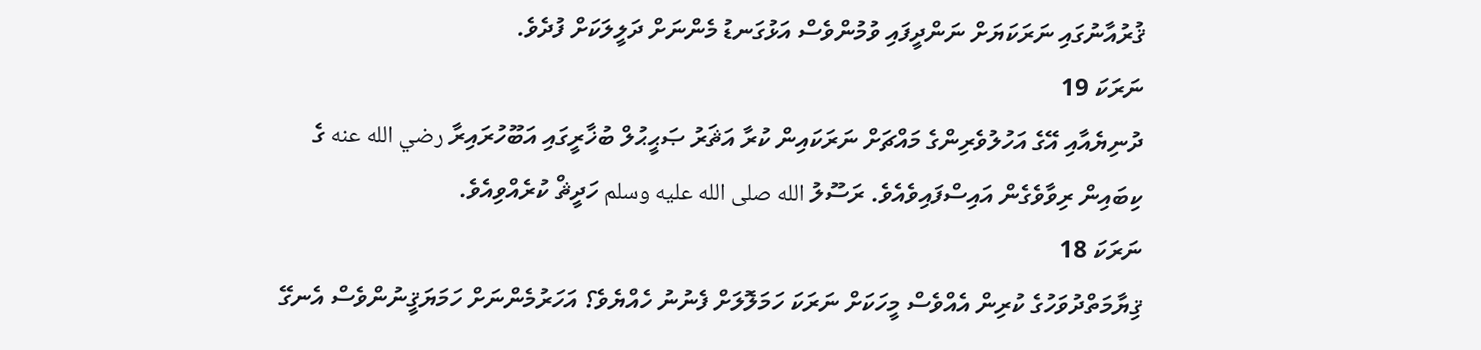ޤުރުއާނުގައި ނަރަކަޔަށް ނަންދީފައި ވުމުންވެސް އަޅުގަނޑު މެންނަށް ދަލީލަކަށް ފުދެވެ.
ނަރަކަ 19
ދުނިޔެއާއި އޭގެ އަހުލުވެރިންގެ މައްޗަށް ނަރަކައިން ކުރާ އަޘަރު ޞަޙީޙުލް ބުޚާރީގައި އަބޫހުރައިރާ رضي الله عنه ގެ ކިބައިން ރިވާވެގެން އައިސްފައިވެއެވެ. ރަސޫލު الله صلى الله عليه وسلم ހަދީޘް ކުރެއްވިއެވެ.
ނަރަކަ 18
ޤިޔާމަތްދުވަހުގެ ކުރިން އެއްވެސް މީހަކަށް ނަރަކަ ހަމަލޮލަށް ފެނުނު ހެއްޔެވެ؟ އަހަރުމެންނަށް ހަމަޔަޤީނުންވެސް އެނގޭ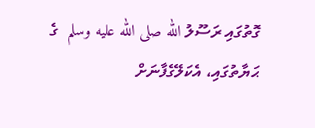ގޮތުގައި ރަސޫލު الله صلى الله عليه وسلم  ގެ ޙަޔާތުގައި، އެކަލޭގެފާނަށް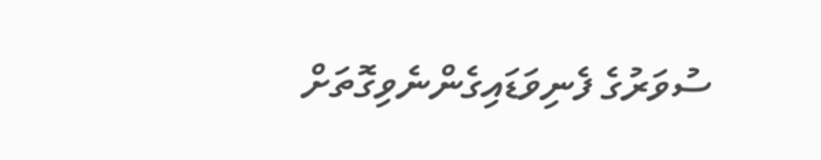ސުވަރުގެ ފެނިވަޑައިގެންނެވިގޮތަށް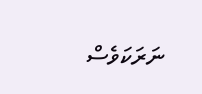ނަރަކަވެސް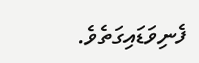ފެނިވަޑައިގަތެވެ.